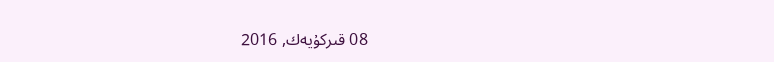08 قىركۇيەك, 2016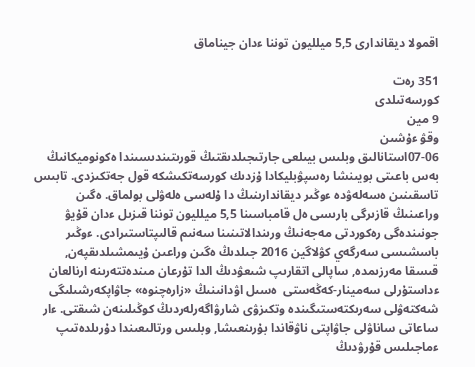اقمولا ديقاندارى 5,5 ميلليون توننا ءدان جيناماق

351 رەت
كورسەتىلدى
9 مين
وقۋ ءۇشىن
07-06استانالىق وبلىس بيىلعى جارتىجىلدىقتىڭ قورىتىندىسىندا ەكونوميكانىڭ بەس باعىتى بويىنشا رەسپۋبليكادا ۇزدىك كورسەتكىشكە قول جەتكىزدى. تابىس تاسقىنىن ەسەلەۋدە ءوڭىر ديقاندارىنىڭ دا ۇلەسى ەلەۋلى بولماق. ەگىن وراعىنىڭ قازىرگى بارىسى ەل قامباسىنا 5,5 ميلليون توننا قىزىل ءدان قۇيۋ جونىندەگى رەكوردتى مەجەنىڭ ورىندالاتىنىنا سەنىم قالىپتاستىرادى. ءوڭىر باسشىسى سەرگەي كۋلاگين 2016 جىلدىڭ ەگىن وراعىن ۇيىمشىلدىقپەن, قىسقا مەرزىمدە, ساپالى اتقارىپ شىعۋدىڭ الدا تۇرعان مىندەتتەرىنە ارنالعان ءداستۇرلى سەمينار-كەڭەستى  ەسىل اۋدانىنىڭ «زارەچنوە» جاۋاپكەرشىلىگى شەكتەۋلى سەرىكتەستىگىندە وتكىزۋى شارۋاگەرلەردىڭ كوڭىلىنەن شىقتى. ءار ساعاتى ساناۋلى جاۋاپتى ناۋقاندا بۇرىنعىشا, وبلىس ورتالىعىندا دۇرىلدەتىپ ءماجىلىس قۇرۋدىڭ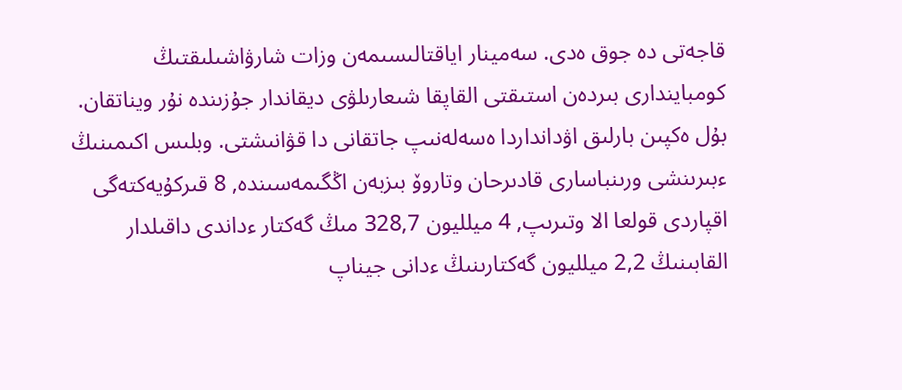قاجەتى دە جوق ەدى. سەمينار اياقتالىسىمەن وزات شارۋاشىلىقتىڭ كومبايندارى بىردەن استىقتى القاپقا شىعارىلۋى ديقاندار جۇزىندە نۇر ويناتقان. بۇل ەكپىن بارلىق اۋدانداردا ەسەلەنىپ جاتقانى دا قۋانىشتى. وبلىس اكىمىنىڭ ءبىرىنشى ورىنباسارى قادىرحان وتاروۆ بىزبەن اڭگىمەسىندە, 8 قىركۇيەكتەگى اقپاردى قولعا الا وتىرىپ, 4 ميلليون 328,7 مىڭ گەكتار ءداندى داقىلدار القابىنىڭ 2,2 ميلليون گەكتارىنىڭ ءدانى جيناپ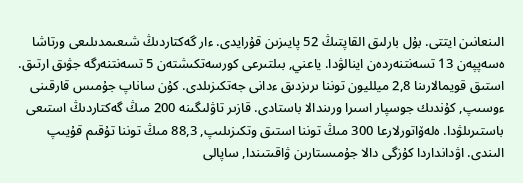الىنعانىن ايتتى. بۇل بارلىق القاپتىڭ 52 پايىزىن قۇرايدى. ءار گەكتاردىڭ شىعىمدىلىعى ورتاشا ەسەپپەن 13 تسەنتنەردەن اينالۋدا. ياعني, بىلتىرعى كورسەتكىشتەن 5 تسەنتنەرگە جۋىق ارتىق. استىق قويمالارىنا 2,8 ميلليون توننا ىرىزدىق ءدانى جەتكىزىلدى. كۇن ساناپ جۇمىس قارقىنى ءوسىپ, كۇندىك جوسپار اسىرا ورىندالا باستادى. قازىر تاۋلىگىنە 200 مىڭ گەكتاردىڭ استىعى باستىرىلۋدا. ەلەۆاتورلارعا 300 مىڭ توننا استىق وتكىزىلىپ, 88,3 مىڭ توننا تۇقىم قۇيىپ الىندى. اۋدانداردا كۇزگى دالا جۇمىستارىن ۋاقىتىندا, ساپالى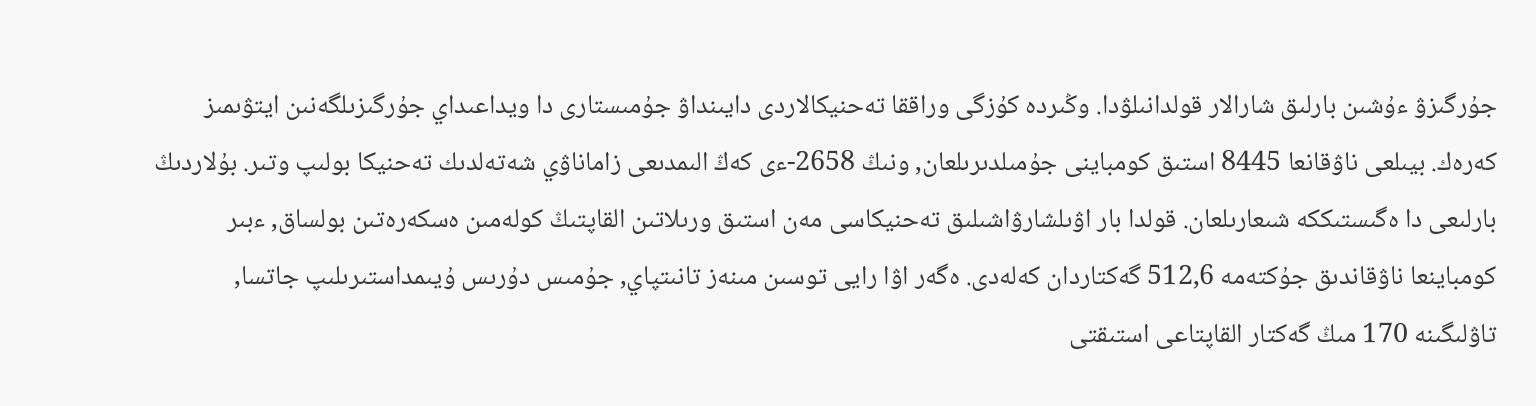جۇرگىزۋ ءۇشىن بارلىق شارالار قولدانىلۋدا. وڭىردە كۇزگى وراققا تەحنيكالاردى دايىنداۋ جۇمىستارى دا ويداعىداي جۇرگىزىلگەنىن ايتۋىمىز كەرەك. بيىلعى ناۋقانعا 8445 استىق كومباينى جۇمىلدىرىلعان, ونىڭ 2658-ءى كەڭ الىمدىعى زاماناۋي شەتەلدىك تەحنيكا بولىپ وتىر. بۇلاردىڭ بارلىعى دا ەگىستىككە شىعارىلعان. قولدا بار اۋىلشارۋاشىلىق تەحنيكاسى مەن استىق ورىلاتىن القاپتىڭ كولەمىن ەسكەرەتىن بولساق, ءبىر كومباينعا ناۋقاندىق جۇكتەمە 512,6 گەكتاردان كەلەدى. ەگەر اۋا رايى توسىن مىنەز تانىتپاي, جۇمىس دۇرىس ۇيىمداستىرىلىپ جاتسا, تاۋلىگىنە 170 مىڭ گەكتار القاپتاعى استىقتى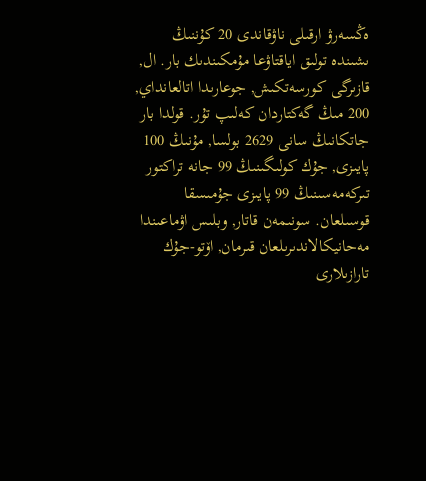ەڭسەرۋ ارقىلى ناۋقاندى 20 كۇننىڭ ىشىندە تولىق اياقتاۋعا مۇمكىندىك بار. ال, قازىرگى كورسەتكىش, جوعارىدا اتالعانداي, 200 مىڭ گەكتاردان كەلىپ تۇر. قولدا بار جاتكانىڭ سانى 2629 بولسا, مۇنىڭ 100 پايىزى, جۇك كولىگىنىڭ 99 جانە تراكتور تىركەمەسىنىڭ 99 پايىزى جۇمىسقا  قوسىلعان. سونىمەن قاتار, وبلىس اۋماعىندا مەحانيكالاندىرىلعان قىرمان, اۆتو-جۇك تارازىلارى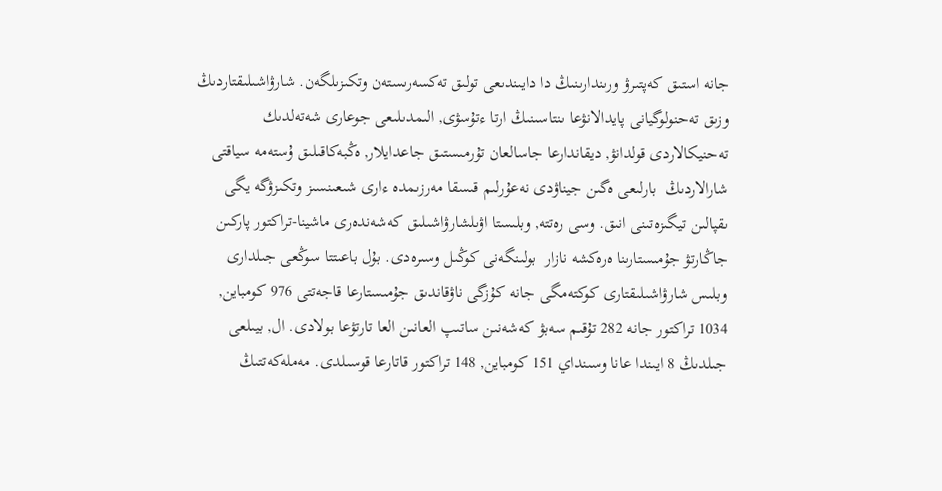جانە استىق كەپتىرۋ ورىندارىنىڭ دا دايىندىعى تولىق تەكسەرىستەن وتكىزىلگەن. شارۋاشىلىقتاردىڭ وزىق تەحنولوگيانى پايدالانۋعا ىنتاسىنىڭ ارتا ءتۇسۋى, الىمدىلىعى جوعارى شەتەلدىك تەحنيكالاردى قولدانۋ, ديقاندارعا جاسالعان تۇرمىستىق جاعدايلار, ەڭبەكاقىلىق ۇستەمە سياقتى شارالاردىڭ  بارلىعى ەگىن جيناۋدى نەعۇرلىم قىسقا مەرزىمدە ءارى شىعىنسىز وتكىزۋگە يگى ىقپالىن تيگىزەتىنى انىق. وسى رەتتە, وبلىستا اۋىلشارۋاشىلىق كەشەندەرى ماشينا-تراكتور پاركىن جاڭارتۋ جۇمىستارىنا ەرەكشە نازار  بولىنگەنى كوڭىل وسىرەدى. بۇل باعىتتا سوڭعى جىلدارى وبلىس شارۋاشىلىقتارى كوكتەمگى جانە كۇزگى ناۋقاندىق جۇمىستارعا قاجەتتى 976 كومباين, 1034 تراكتور جانە 282 تۇقىم سەبۋ كەشەنىن ساتىپ العانىن العا تارتۋعا بولادى. ال, بيىلعى جىلدىڭ 8 ايىندا عانا وسىنداي 151 كومباين, 148 تراكتور قاتارعا قوسىلدى. مەملەكەتتىڭ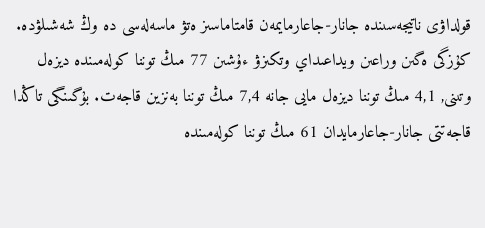قولداۋى ناتيجەسىندە جانار-جاعارمايمەن قامتاماسىز ەتۋ ماسەلەسى دە وڭ شەشىلۋدە. كۇزگى ەگىن وراعىن ويداعىداي وتكىزۋ ءۇشىن 77 مىڭ توننا كولەمىندە ديزەل وتىنى, 4,1 مىڭ توننا ديزەل مايى جانە 7,4 مىڭ توننا بەنزين قاجەت. بۇگىنگى تاڭدا قاجەتتى جانار-جاعارمايدان 61 مىڭ توننا كولەمىندە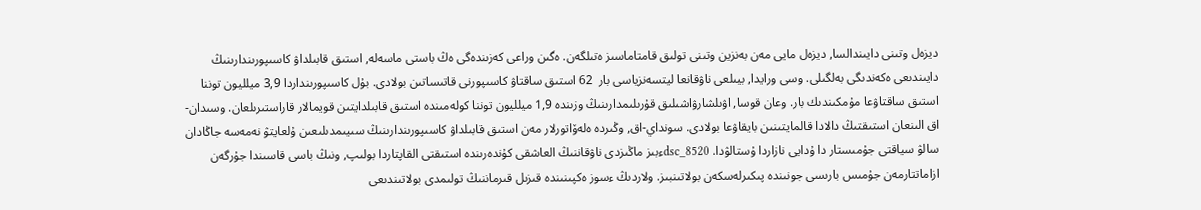ديزەل وتىنى دايىندالسا, ديزەل مايى مەن بەنزين وتىنى تولىق قامتاماسىز ەتىلگەن. ەگىن وراعى كەزىندەگى ەڭ باستى ماسەلە, استىق قابىلداۋ كاسىپورىندارىنىڭ  دايىندىعى ەكەندىگى بەلگىلى. وسى ورايدا, بيىلعى ناۋقانعا ليتسەنزياسى بار  62 استىق ساقتاۋ كاسىپورنى قاتىساتىن بولادى. بۇل كاسىپورىنداردا 3,9 ميلليون توننا استىق ساقتاۋعا مۇمكىندىك بار. وعان قوسا, اۋىلشارۋاشىلىق قۇرىلىمدارىنىڭ وزىندە 1,9 ميلليون توننا كولەمىندە استىق قابىلدايتىن قويمالار قاراستىرىلعان. وسىدان-اق الىنعان استىقتىڭ دالادا قالمايتىنىن بايقاۋعا بولادى. سونداي-اق, وڭىردە ەلەۆاتورلار مەن استىق قابىلداۋ كاسىپورىندارىنىڭ سىيىمدىلىعىن ۇلعايتۋ نەمەسە جاڭادان سالۋ سياقتى جۇمىستار دا ۇدايى نازاردا ۇستالۋدا. dsc_8520ءبىز ماڭىزدى ناۋقاننىڭ العاشقى كۇندەرىندە استىقتى القاپتاردا بولىپ, ونىڭ باسى قاسىندا جۇرگەن ازاماتتارمەن جۇمىس بارىسى جونىندە پىكىرلەسكەن بولاتىنبىز. ولاردىڭ ءسوز ەكپىنىندە قىزىل قىرماننىڭ تولىمدى بولاتىندىعى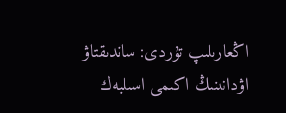اڭعارىلىپ تۇردى: ساندىقتاۋ اۋدانىنىڭ اكىمى اسىلبەك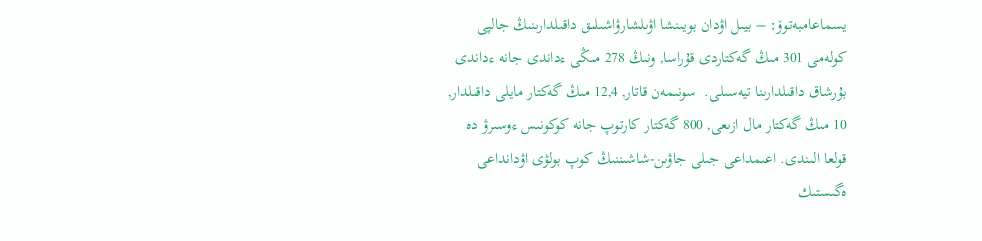يسماعامبەتوۆ: – بيىل اۋدان بويىنشا اۋىلشارۋاشىلىق داقىلدارىنىڭ جالپى كولەمى 301 مىڭ گەكتاردى قۇراسا, ونىڭ 278 مىڭى ءداندى جانە ءداندى بۇرشاق داقىلدارىنا تيەسىلى.  سونىمەن قاتار, 12,4 مىڭ گەكتار مايلى داقىلدار, 10 مىڭ گەكتار مال ازىعى, 800 گەكتار كارتوپ جانە كوكونىس ءوسىرۋ دە قولعا الىندى. اعىمداعى جىلى جاۋىن-شاشىننىڭ كوپ بولۋى اۋدانداعى ەگىستىك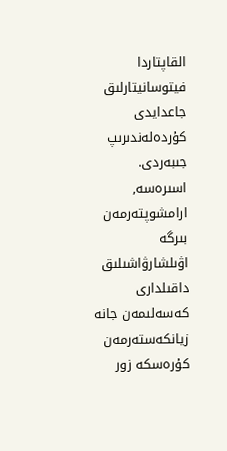القاپتاردا فيتوسانيتارلىق جاعدايدى كۇردەلەندىرىپ جىبەردى. اسىرەسە, ارامشوپتەرمەن بىرگە اۋىلشارۋاشىلىق داقىلدارى كەسەلىمەن جانە زيانكەستەرمەن كۇرەسكە زور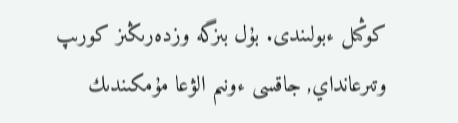كوڭىل ءبولىندى. بۇل بىزگە وزدەرىڭىز كورىپ وتىرعانداي, جاقسى ءونىم الۋعا مۇمكىندىك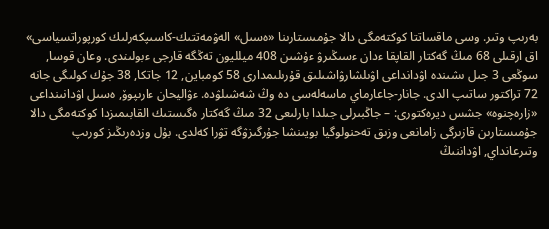بەرىپ وتىر. وسى ماقساتتا كوكتەمگى دالا جۇمىستارىنا «ەسىل» الەۋمەتتىك-كاسىپكەرلىك كورپوراتسياسى» اق ارقىلى 68 مىڭ گەكتار القاپقا ءدان ءسىڭىرۋ ءۇشىن 408 ميلليون تەڭگە قارجى ءبولىندى. وعان قوسا, سوڭعى 3 جىل ىشىندە اۋدانداعى اۋىلشارۋاشىلىق قۇرىلىمدارى 58 كومباين, 12 جاتكا, 38 جۇك كولىگى جانە 72 تراكتور ساتىپ الدى. جانار-جاعارماي ماسەلەسى دە وڭ شەشىلۋدە. ءۋاليحان ءارىپوۆ, ەسىل اۋدانىنداعى «زارەچنوە» جشس ديرەكتورى: – جاڭبىرلى جىلدا بارلىعى 32 مىڭ گەكتار ەگىستىك القابىمىزدا كوكتەمگى دالا جۇمىستارىن قازىرگى زامانعى وزىق تەحنولوگيا بويىنشا جۇرگىزۋگە تۋرا كەلدى. بۇل وزدەرىڭىز كورىپ وتىرعانداي, اۋداننىڭ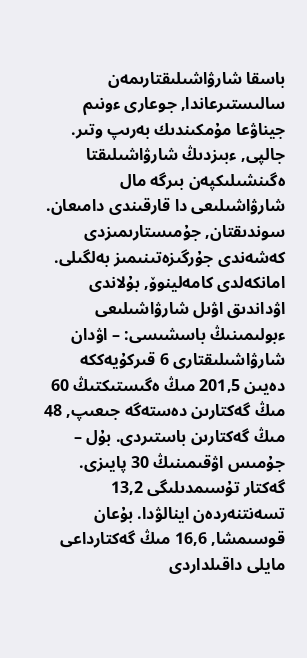باسقا شارۋاشىلىقتارىمەن سالىستىرعاندا, جوعارى ءونىم جيناۋعا مۇمكىندىك بەرىپ وتىر. جالپى, ءبىزدىڭ شارۋاشىلىقتا ەگىنشىلىكپەن بىرگە مال شارۋاشىلىعى دا قارقىندى دامىعان. سوندىقتان, جۇمىستارىمىزدى كەشەندى جۇرگىزەتىنىمىز بەلگىلى. امانكەلدى كامەلينوۆ, بۇلاندى اۋداندىق اۋىل شارۋاشىلىعى ءبولىمىنىڭ باسشىسى: – اۋدان شارۋاشىلىقتارى 6 قىركۇيەككە دەيىن 201,5 مىڭ ەگىستىكتىڭ 60 مىڭ گەكتارىن دەستەگە جىعىپ, 48 مىڭ گەكتارىن باستىردى. بۇل – جۇمىس اۋقىمىنىڭ 30 پايىزى. گەكتار تۇسىمدىلىگى 13,2 تسەنتنەردەن اينالۋدا. بۇعان قوسىمشا, 16,6 مىڭ گەكتارداعى مايلى داقىلداردى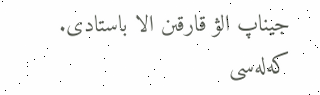جيناپ الۋ قارقىن الا باستادى. كەلەسى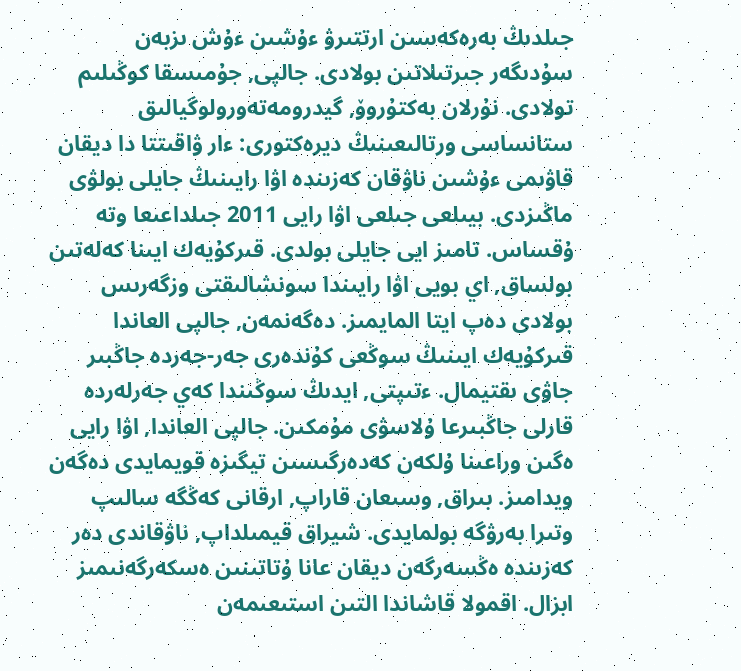جىلدىڭ بەرەكەسىن ارتتىرۋ ءۇشىن ءۇش ىزبەن سۇدىگەر جىرتىلاتىن بولادى. جالپى, جۇمىسقا كوڭىلىم تولادى. نۇرلان بەكتۇروۆ, گيدرومەتەورولوگيالىق ستانساسى ورتالىعىنىڭ ديرەكتورى: ءار ۋاقىتتا دا ديقان قاۋىمى ءۇشىن ناۋقان كەزىندە اۋا رايىنىڭ جايلى بولۋى ماڭىزدى. بيىلعى جىلعى اۋا رايى 2011 جىلداعىعا وتە ۇقساس. تامىز ايى جايلى بولدى. قىركۇيەك ايىنا كەلەتىن بولساق, اي بويى اۋا رايىندا سونشالىقتى وزگەرىس بولادى دەپ ايتا المايمىز. دەگەنمەن, جالپى العاندا قىركۇيەك ايىنىڭ سوڭعى كۇندەرى جەر-جەردە جاڭبىر جاۋى ىقتيمال. ءتىپتى, ايدىڭ سوڭىندا كەي جەرلەردە قارلى جاڭبىرعا ۇلاسۋى مۇمكىن. جالپى العاندا, اۋا رايى ەگىن وراعىنا ۇلكەن كەدەرگىسىن تيگىزە قويمايدى دەگەن ويدامىز. بىراق, وسىعان قاراپ, ارقانى كەڭگە سالىپ وتىرا بەرۋگە بولمايدى. شيراق قيمىلداپ, ناۋقاندى دەر كەزىندە ەڭسەرگەن ديقان عانا ۇتاتىنىن ەسكەرگەنىمىز ابزال. اقمولا قاشاندا التىن استىعىمەن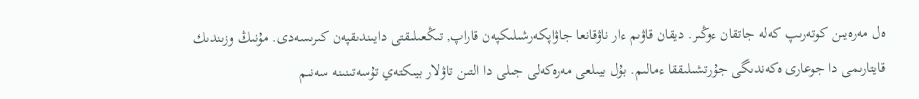ەل مەرەيىن كوتەرىپ كەلە جاتقان ءوڭىر. ديقان قاۋىم ءار ناۋقانعا جاۋاپكەرشىلىكپەن قاراپ, تىڭعىلىقتى دايىندىقپەن كىرىسەدى. مۇنىڭ وزىندىك قايتارىمى دا جوعارى ەكەندىگى جۇرتشىلىققا ءمالىم. بۇل بيىلعى مەرەكەلى جىلى دا التىن تاۋلار بيىكتەي تۇسەتىنىنە سەنىم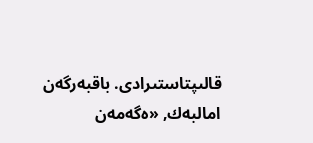قالىپتاستىرادى. باقبەرگەن امالبەك, «ەگەمەن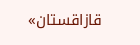قازاقستان»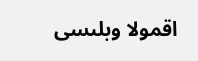اقمولا وبلىسى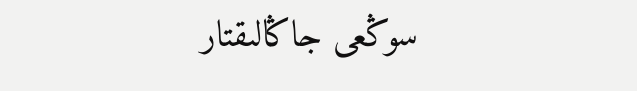سوڭعى جاڭالىقتار